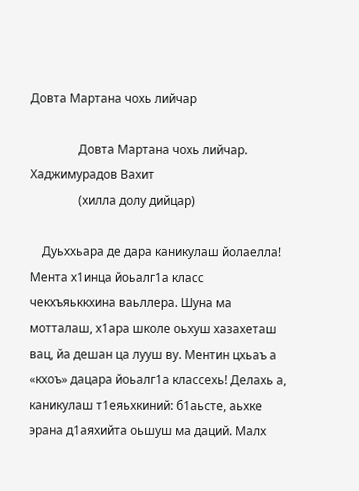Довта Мартана чохь лийчар

                Довта Мартана чохь лийчар.           Хаджимурадов Вахит
                (хилла долу дийцар)

    Дуьххьара де дара каникулаш йолаелла! Мента х1инца йоьалг1а класс чекхъяьккхина ваьллера. Шуна ма мотталаш, х1ара школе оьхуш хазахеташ вац, йа дешан ца лууш ву. Ментин цхьаъ а «кхоъ» дацара йоьалг1а классехь! Делахь а, каникулаш т1еяьхкиний: б1аьсте, аьхке эрана д1аяхийта оьшуш ма даций. Малх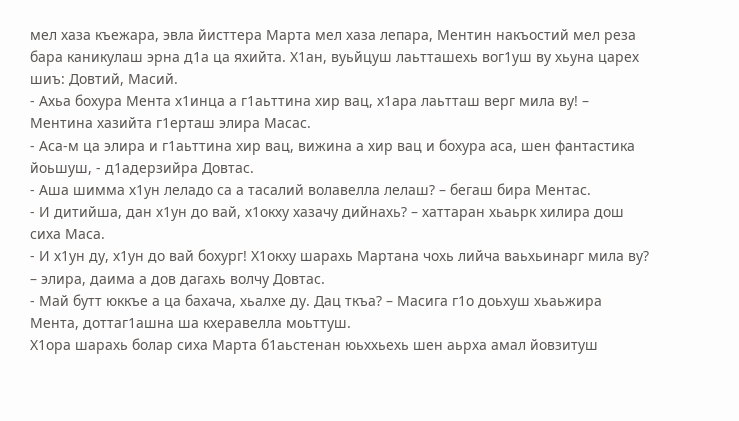мел хаза къежара, эвла йисттера Марта мел хаза лепара, Ментин накъостий мел реза бара каникулаш эрна д1а ца яхийта. Х1ан, вуьйцуш лаьтташехь вог1уш ву хьуна царех шиъ: Довтий, Масий.
- Ахьа бохура Мента х1инца а г1аьттина хир вац, х1ара лаьтташ верг мила ву! – Ментина хазийта г1ерташ элира Масас.
- Аса-м ца элира и г1аьттина хир вац, вижина а хир вац и бохура аса, шен фантастика йоьшуш, - д1адерзийра Довтас.
- Аша шимма х1ун леладо са а тасалий волавелла лелаш? – бегаш бира Ментас.
- И дитийша, дан х1ун до вай, х1окху хазачу дийнахь? – хаттаран хьаьрк хилира дош сиха Маса.
- И х1ун ду, х1ун до вай бохург! Х1окху шарахь Мартана чохь лийча ваьхьинарг мила ву? – элира, даима а дов дагахь волчу Довтас.
- Май бутт юккъе а ца бахача, хьалхе ду. Дац ткъа? – Масига г1о доьхуш хьаьжира Мента, доттаг1ашна ша кхеравелла моьттуш.
Х1ора шарахь болар сиха Марта б1аьстенан юьххьехь шен аьрха амал йовзитуш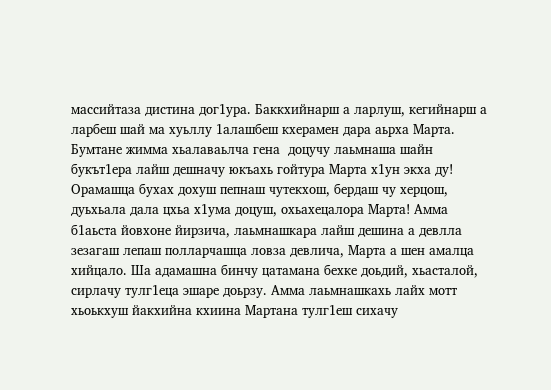массийтаза дистина дог1ура. Баккхийнарш а ларлуш, кегийнарш а ларбеш шай ма хуьллу 1алашбеш кхерамен дара аьрха Марта. Бумтане жимма хьалаваьлча гена  доцучу лаьмнаша шайн букът1ера лайш дешначу юкъахь гойтура Марта х1ун экха ду! Орамашца бухах дохуш пепнаш чутекхош, бердаш чу херцош, дуьхьала дала цхьа х1ума доцуш, охьахецалора Марта! Амма б1аьста йовхоне йирзича, лаьмнашкара лайш дешина а девлла зезагаш лепаш полларчашца ловза девлича, Марта а шен амалца хийцало. Ша адамашна бинчу цатамана бехке доьдий, хьасталой, сирлачу тулг1еца эшаре доьрзу. Амма лаьмнашкахь лайх мотт хьоькхуш йакхийна кхиина Мартана тулг1еш сихачу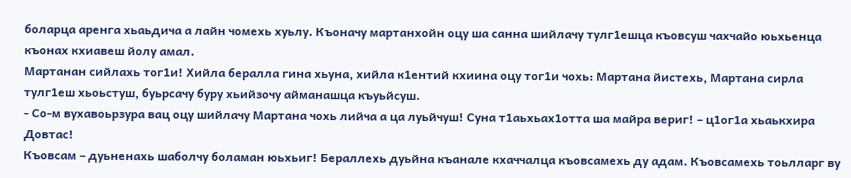боларца аренга хьаьдича а лайн чомехь хуьлу. Къоначу мартанхойн оцу ша санна шийлачу тулг1ешца къовсуш чахчайо юьхьенца къонах кхиавеш йолу амал.
Мартанан сийлахь тог1и! Хийла бералла гина хьуна, хийла к1ентий кхиина оцу тог1и чохь: Мартана йистехь, Мартана сирла тулг1еш хьоьстуш, буьрсачу буру хьийзочу айманашца къуьйсуш.
- Со-м вухавоьрзура вац оцу шийлачу Мартана чохь лийча а ца луьйчуш! Суна т1аьхьах1отта ша майра вериг! – ц1ог1а хьаькхира Довтас!
Къовсам – дуьненахь шаболчу боламан юьхьиг! Бераллехь дуьйна къанале кхаччалца къовсамехь ду адам. Къовсамехь тоьлларг ву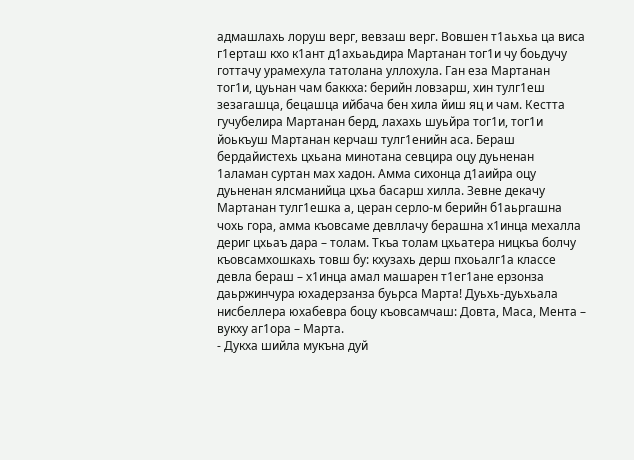адмашлахь лоруш верг, вевзаш верг. Вовшен т1аьхьа ца виса г1ерташ кхо к1ант д1ахьаьдира Мартанан тог1и чу боьдучу готтачу урамехула татолана уллохула. Ган еза Мартанан тог1и, цуьнан чам баккха: берийн ловзарш, хин тулг1еш зезагашца, бецашца ийбача бен хила йиш яц и чам. Кестта гучубелира Мартанан берд, лахахь шуьйра тог1и, тог1и йоькъуш Мартанан керчаш тулг1енийн аса. Бераш бердайистехь цхьана минотана севцира оцу дуьненан 1аламан суртан мах хадон. Амма сихонца д1аийра оцу дуьненан ялсманийца цхьа басарш хилла. Зевне декачу Мартанан тулг1ешка а, церан серло-м берийн б1аьргашна чохь гора, амма къовсаме девллачу берашна х1инца мехалла дериг цхьаъ дара – толам. Ткъа толам цхьатера ницкъа болчу къовсамхошкахь товш бу: кхузахь дерш пхоьалг1а классе девла бераш – х1инца амал машарен т1ег1ане ерзонза даьржинчура юхадерзанза буьрса Марта! Дуьхь-дуьхьала нисбеллера юхабевра боцу къовсамчаш: Довта, Маса, Мента – вукху аг1ора – Марта.
- Дукха шийла мукъна дуй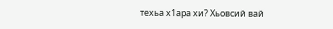техьа х1ара хи? Хьовсий вай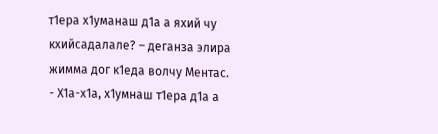т1ера х1уманаш д1а а яхий чу кхийсадалале? – деганза элира жимма дог к1еда волчу Ментас.
- Х1а-х1а, х1умнаш т1ера д1а а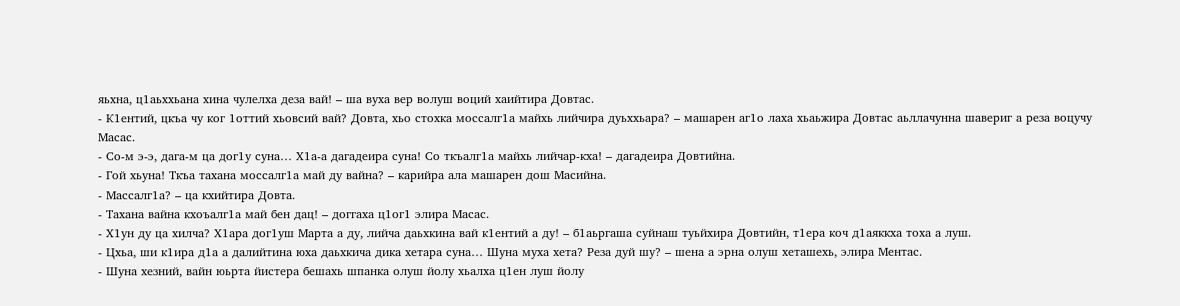яьхна, ц1аьххьана хина чулелха деза вай! – ша вуха вер волуш воций хаийтира Довтас.
- К1ентий, цкъа чу ког 1оттий хьовсий вай? Довта, хьо стохка моссалг1а майхь лийчира дуьххьара? – машарен аг1о лаха хьаьжира Довтас аьллачунна шавериг а реза воцучу Масас.
- Со-м э-э, дага-м ца дог1у суна… Х1а-а дагадеира суна! Со ткъалг1а майхь лийчар-кха! – дагадеира Довтийна.
- Гой хьуна! Ткъа тахана моссалг1а май ду вайна? – карийра ала машарен дош Масийна.
- Массалг1а? – ца кхийтира Довта.
- Тахана вайна кхоъалг1а май бен дац! – доггаха ц1ог1 элира Масас.
- Х1ун ду ца хилча? Х1ара дог1уш Марта а ду, лийча даьхкина вай к1ентий а ду! – б1аьргаша суйнаш туьйхира Довтийн, т1ера коч д1аяккха тоха а луш.
- Цхьа, ши к1ира д1а а далийтина юха даьхкича дика хетара суна… Шуна муха хета? Реза дуй шу? – шена а эрна олуш хеташехь, элира Ментас.
- Шуна хезний, вайн юьрта йистера бешахь шпанка олуш йолу хьалха ц1ен луш йолу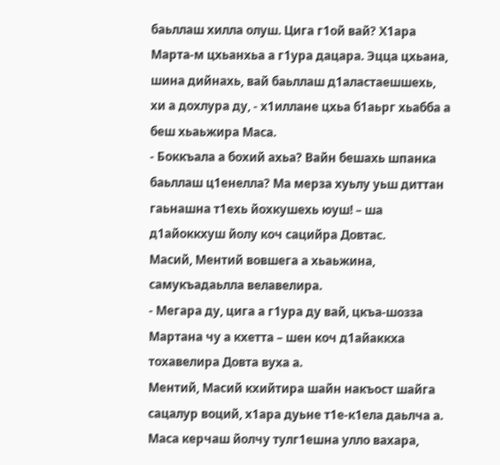баьллаш хилла олуш. Цига г1ой вай? Х1ара Марта-м цхьанхьа а г1ура дацара. Эцца цхьана, шина дийнахь, вай баьллаш д1аластаешшехь, хи а дохлура ду, - х1иллане цхьа б1аьрг хьабба а беш хьаьжира Маса.
- Боккъала а бохий ахьа? Вайн бешахь шпанка баьллаш ц1енелла? Ма мерза хуьлу уьш диттан гаьнашна т1ехь йохкушехь юуш! – ша д1айоккхуш йолу коч сацийра Довтас.
Масий, Ментий вовшега а хьаьжина, самукъадаьлла велавелира.
- Мегара ду, цига а г1ура ду вай, цкъа-шозза Мартана чу а кхетта – шен коч д1айаккха тохавелира Довта вуха а.
Ментий, Масий кхийтира шайн накъост шайга сацалур воций, х1ара дуьне т1е-к1ела даьлча а. Маса керчаш йолчу тулг1ешна улло вахара,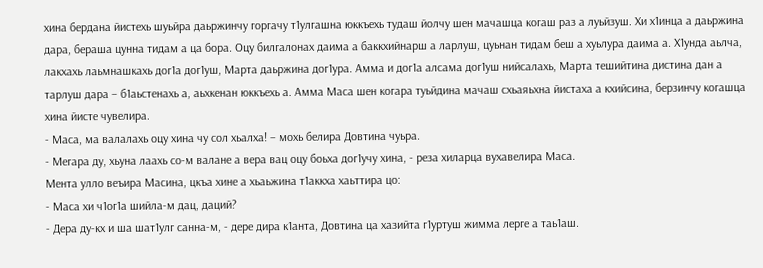хина бердана йистехь шуьйра даьржинчу горгачу т1улгашна юккъехь тудаш йолчу шен мачашца когаш раз а луьйзуш. Хи х1инца а даьржина дара, бераша цунна тидам а ца бора. Оцу билгалонах даима а баккхийнарш а ларлуш, цуьнан тидам беш а хуьлура даима а. Х1унда аьлча, лакхахь лаьмнашкахь дог1а дог1уш, Марта даьржина дог1ура. Амма и дог1а алсама дог1уш нийсалахь, Марта тешийтина дистина дан а тарлуш дара – б1аьстенахь а, аьхкенан юккъехь а. Амма Маса шен когара туьйдина мачаш схьаяьхна йистаха а кхийсина, берзинчу когашца хина йисте чувелира.
- Маса, ма валалахь оцу хина чу сол хьалха! – мохь белира Довтина чуьра.
- Мегара ду, хьуна лаахь со-м валане а вера вац оцу боьха дог1учу хина, - реза хиларца вухавелира Маса.
Мента улло веъира Масина, цкъа хине а хьаьжина т1аккха хаьттира цо:
- Маса хи ч1ог1а шийла-м дац, даций?
- Дера ду-кх и ша шат1улг санна-м, - дере дира к1анта, Довтина ца хазийта г1уртуш жимма лерге а таь1аш.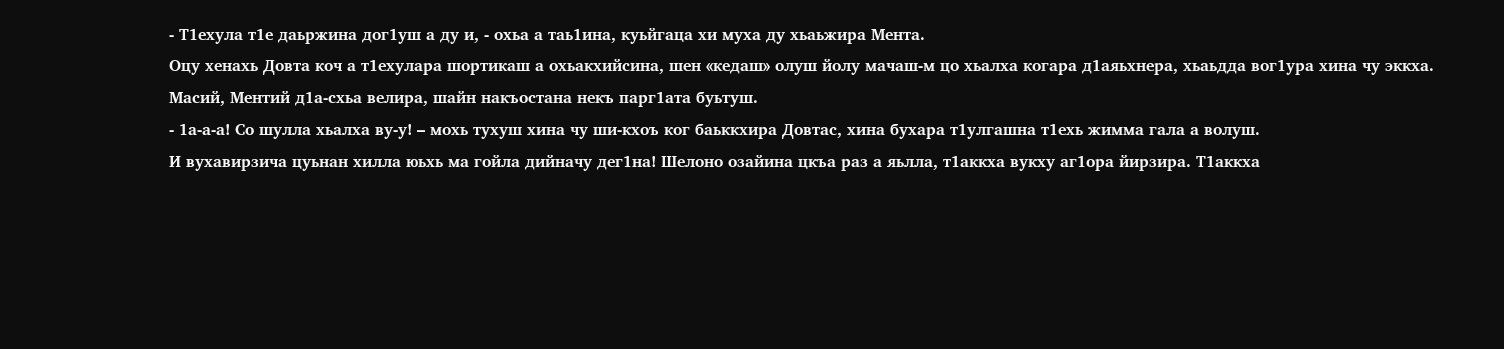- Т1ехула т1е даьржина дог1уш а ду и, - охьа а таь1ина, куьйгаца хи муха ду хьаьжира Мента.
Оцу хенахь Довта коч а т1ехулара шортикаш а охьакхийсина, шен «кедаш» олуш йолу мачаш-м цо хьалха когара д1аяьхнера, хьаьдда вог1ура хина чу эккха. Масий, Ментий д1а-схьа велира, шайн накъостана некъ парг1ата буьтуш.
- 1а-а-а! Со шулла хьалха ву-у! – мохь тухуш хина чу ши-кхоъ ког баьккхира Довтас, хина бухара т1улгашна т1ехь жимма гала а волуш.
И вухавирзича цуьнан хилла юьхь ма гойла дийначу дег1на! Шелоно озайина цкъа раз а яьлла, т1аккха вукху аг1ора йирзира. Т1аккха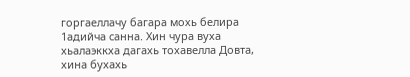горгаеллачу багара мохь белира 1адийча санна. Хин чура вуха хьалаэккха дагахь тохавелла Довта, хина бухахь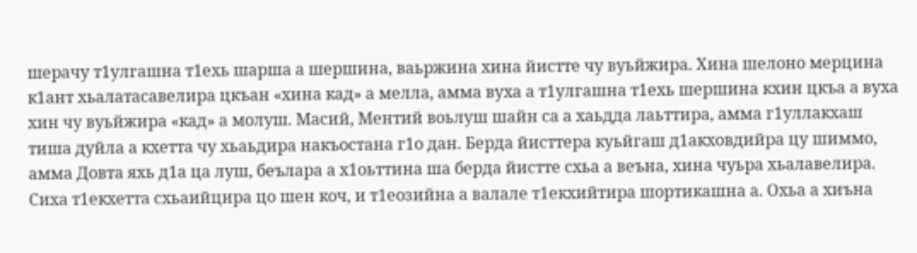шерачу т1улгашна т1ехь шарша а шершина, ваьржина хина йистте чу вуьйжира. Хина шелоно мерцина к1ант хьалатасавелира цкъан «хина кад» а мелла, амма вуха а т1улгашна т1ехь шершина кхин цкъа а вуха хин чу вуьйжира «кад» а молуш. Масий, Ментий воьлуш шайн са а хаьдда лаьттира, амма г1уллакхаш тиша дуйла а кхетта чу хьаьдира накъостана г1о дан. Берда йисттера куьйгаш д1акховдийра цу шиммо, амма Довта яхь д1а ца луш, беълара а х1оьттина ша берда йистте схьа а веъна, хина чуьра хьалавелира. Сиха т1екхетта схьаийцира цо шен коч, и т1еозийна а валале т1екхийтира шортикашна а. Охьа а хиъна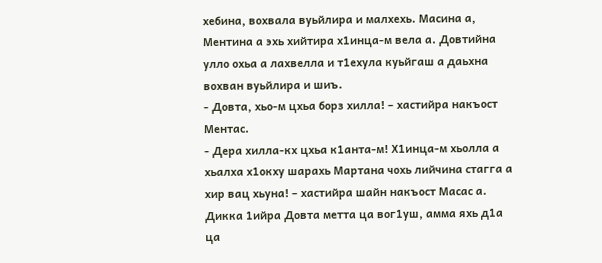хебина, вохвала вуьйлира и малхехь. Масина а, Ментина а эхь хийтира х1инца-м вела а. Довтийна улло охьа а лахвелла и т1ехула куьйгаш а даьхна вохван вуьйлира и шиъ.
- Довта, хьо-м цхьа борз хилла! – хастийра накъост Ментас.
- Дера хилла-кх цхьа к1анта-м! Х1инца-м хьолла а хьалха х1окху шарахь Мартана чохь лийчина стагга а хир вац хьуна! – хастийра шайн накъост Масас а.
Дикка 1ийра Довта метта ца вог1уш, амма яхь д1а ца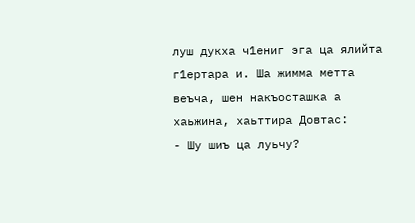луш дукха ч1ениг эга ца ялийта г1ертара и. Ша жимма метта веъча, шен накъосташка а хаьжина, хаьттира Довтас:
- Шу шиъ ца луьчу?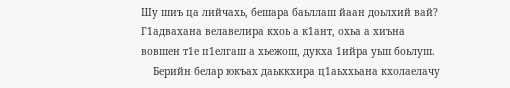Шу шиъ ца лийчахь, бешара баьллаш йаан доьлхий вай?
Г1адвахана велавелира кхоь а к1ант, охьа а хиъна вовшен т1е п1елгаш а хьежош, дукха 1ийра уьш боьлуш.
    Берийн белар юкъах даьккхира ц1аьххьана кхолаелачу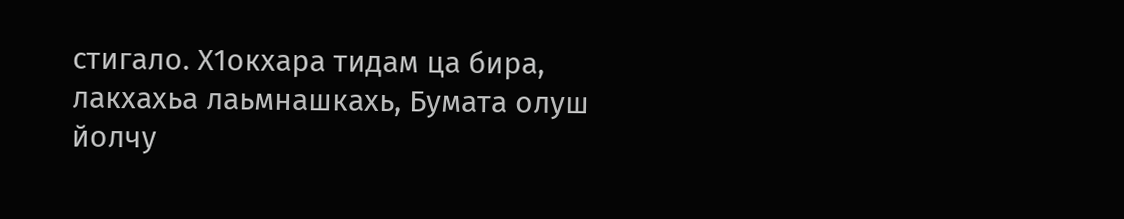стигало. Х1окхара тидам ца бира, лакхахьа лаьмнашкахь, Бумата олуш йолчу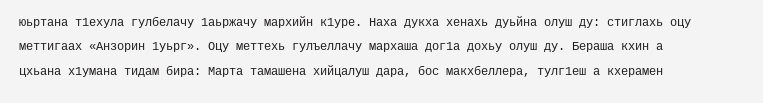юьртана т1ехула гулбелачу 1аьржачу мархийн к1уре. Наха дукха хенахь дуьйна олуш ду: стиглахь оцу меттигаах «Анзорин 1уьрг». Оцу меттехь гулъеллачу мархаша дог1а дохьу олуш ду. Бераша кхин а цхьана х1умана тидам бира: Марта тамашена хийцалуш дара, бос макхбеллера, тулг1еш а кхерамен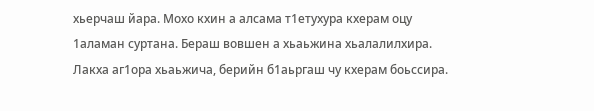хьерчаш йара. Мохо кхин а алсама т1етухура кхерам оцу 1аламан суртана. Бераш вовшен а хьаьжина хьалалилхира. Лакха аг1ора хьаьжича, берийн б1аьргаш чу кхерам боьссира.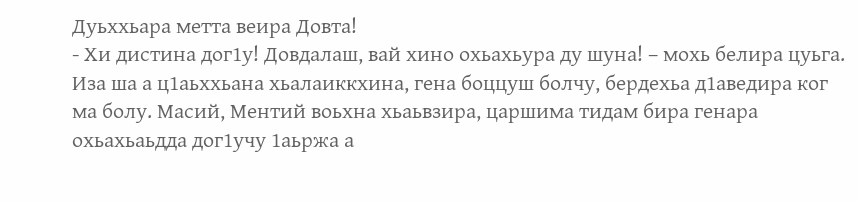Дуьххьара метта веира Довта!
- Хи дистина дог1у! Довдалаш, вай хино охьахьура ду шуна! – мохь белира цуьга.
Иза ша а ц1аьххьана хьалаиккхина, гена боццуш болчу, бердехьа д1аведира ког ма болу. Масий, Ментий воьхна хьаьвзира, царшима тидам бира генара охьахьаьдда дог1учу 1аьржа а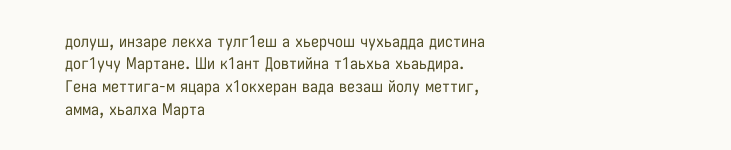долуш, инзаре лекха тулг1еш а хьерчош чухьадда дистина дог1учу Мартане. Ши к1ант Довтийна т1аьхьа хьаьдира. Гена меттига-м яцара х1окхеран вада везаш йолу меттиг, амма, хьалха Марта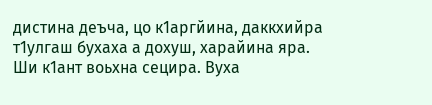дистина деъча, цо к1аргйина, даккхийра т1улгаш бухаха а дохуш, харайина яра. Ши к1ант воьхна сецира. Вуха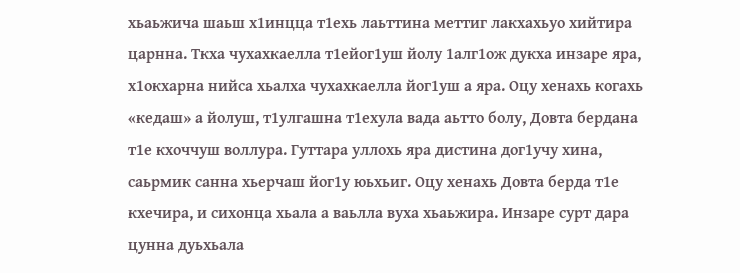хьаьжича шаьш х1инцца т1ехь лаьттина меттиг лакхахьуо хийтира царнна. Ткха чухахкаелла т1ейог1уш йолу 1алг1ож дукха инзаре яра, х1окхарна нийса хьалха чухахкаелла йог1уш а яра. Оцу хенахь когахь «кедаш» а йолуш, т1улгашна т1ехула вада аьтто болу, Довта бердана т1е кхоччуш воллура. Гуттара уллохь яра дистина дог1учу хина, саьрмик санна хьерчаш йог1у юьхьиг. Оцу хенахь Довта берда т1е кхечира, и сихонца хьала а ваьлла вуха хьаьжира. Инзаре сурт дара цунна дуьхьала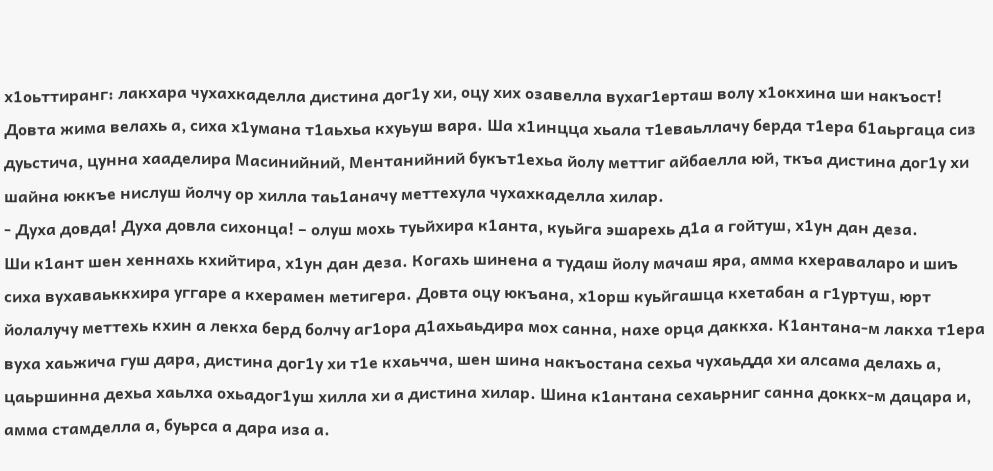х1оьттиранг: лакхара чухахкаделла дистина дог1у хи, оцу хих озавелла вухаг1ерташ волу х1окхина ши накъост! Довта жима велахь а, сиха х1умана т1аьхьа кхуьуш вара. Ша х1инцца хьала т1еваьллачу берда т1ера б1аьргаца сиз дуьстича, цунна хааделира Масинийний, Ментанийний букът1ехьа йолу меттиг айбаелла юй, ткъа дистина дог1у хи шайна юккъе нислуш йолчу ор хилла таь1аначу меттехула чухахкаделла хилар.
- Духа довда! Духа довла сихонца! – олуш мохь туьйхира к1анта, куьйга эшарехь д1а а гойтуш, х1ун дан деза.
Ши к1ант шен хеннахь кхийтира, х1ун дан деза. Когахь шинена а тудаш йолу мачаш яра, амма кхераваларо и шиъ сиха вухаваьккхира уггаре а кхерамен метигера. Довта оцу юкъана, х1орш куьйгашца кхетабан а г1уртуш, юрт йолалучу меттехь кхин а лекха берд болчу аг1ора д1ахьаьдира мох санна, нахе орца даккха. К1антана-м лакха т1ера вуха хаьжича гуш дара, дистина дог1у хи т1е кхаьчча, шен шина накъостана сехьа чухаьдда хи алсама делахь а, цаьршинна дехьа хаьлха охьадог1уш хилла хи а дистина хилар. Шина к1антана сехаьрниг санна доккх-м дацара и, амма стамделла а, буьрса а дара иза а.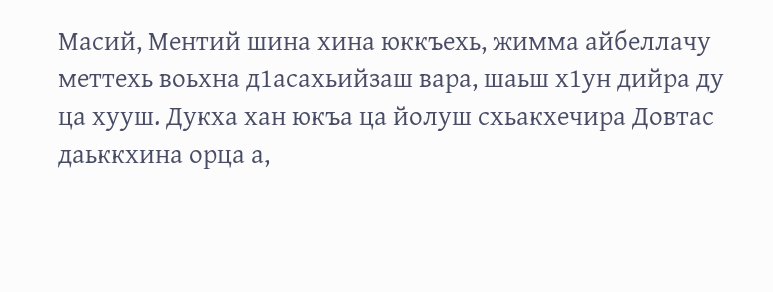Масий, Ментий шина хина юккъехь, жимма айбеллачу меттехь воьхна д1асахьийзаш вара, шаьш х1ун дийра ду ца хууш. Дукха хан юкъа ца йолуш схьакхечира Довтас даьккхина орца а,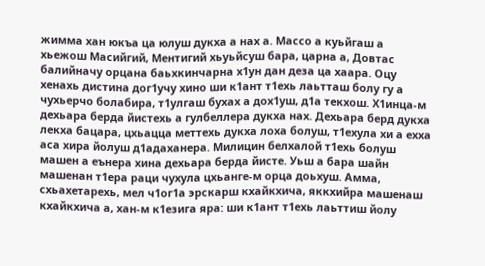жимма хан юкъа ца юлуш дукха а нах а. Массо а куьйгаш а хьежош Масийгий, Ментигий хьуьйсуш бара, царна а, Довтас балийначу орцана баьхкинчарна х1ун дан деза ца хаара. Оцу хенахь дистина дог1учу хино ши к1ант т1ехь лаьтташ болу гу а чухьерчо болабира, т1улгаш бухах а дох1уш, д1а текхош. Х1инца-м дехьара берда йистехь а гулбеллера дукха нах. Дехьара берд дукха лекха бацара, цхьацца меттехь дукха лоха болуш, т1ехула хи а ехха аса хира йолуш д1адаханера. Милицин белхалой т1ехь болуш машен а еънера хина дехьара берда йисте. Уьш а бара шайн машенан т1ера раци чухула цхьанге-м орца доьхуш. Амма, схьахетарехь, мел ч1ог1а эрскарш кхайкхича, яккхийра машенаш кхайкхича а, хан-м к1езига яра: ши к1ант т1ехь лаьттиш йолу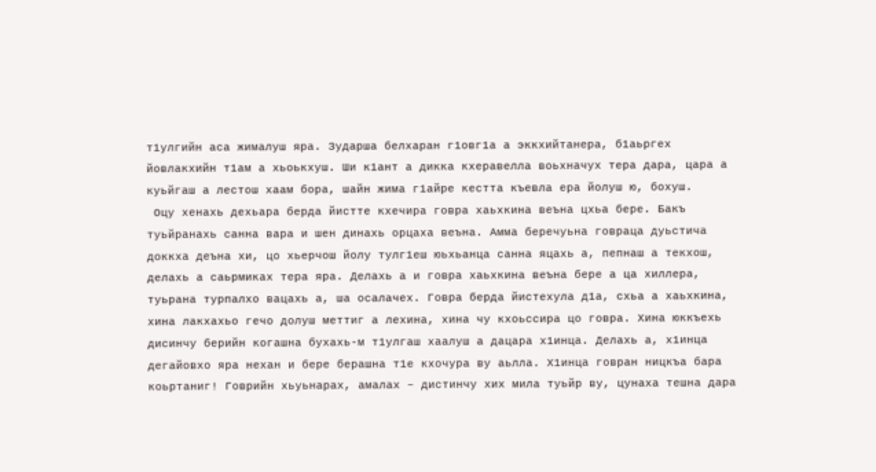т1улгийн аса жималуш яра. Зударша белхаран г1овг1а а эккхийтанера, б1аьргех йовлакхийн т1ам а хьоькхуш. Ши к1ант а дикка кхеравелла воьхначух тера дара, цара а куьйгаш а лестош хаам бора, шайн жима г1айре кестта къевла ера йолуш ю, бохуш.
 Оцу хенахь дехьара берда йистте кхечира говра хаьхкина веъна цхьа бере. Бакъ туьйранахь санна вара и шен динахь орцаха веъна. Амма беречуьна говраца дуьстича доккха деъна хи, цо хьерчош йолу тулг1еш юьхьанца санна яцахь а, пепнаш а текхош, делахь а саьрмиках тера яра. Делахь а и говра хаьхкина веъна бере а ца хиллера, туьрана турпалхо вацахь а, ша осалачех. Говра берда йистехула д1а, схьа а хаьхкина, хина лакхахьо гечо долуш меттиг а лехина, хина чу кхоьссира цо говра. Хина юккъехь дисинчу берийн когашна бухахь-м т1улгаш хаалуш а дацара х1инца. Делахь а, х1инца дегайовхо яра нехан и бере берашна т1е кхочура ву аьлла. Х1инца говран ницкъа бара коьртаниг! Говрийн хьуьнарах, амалах – дистинчу хих мила туьйр ву, цунаха тешна дара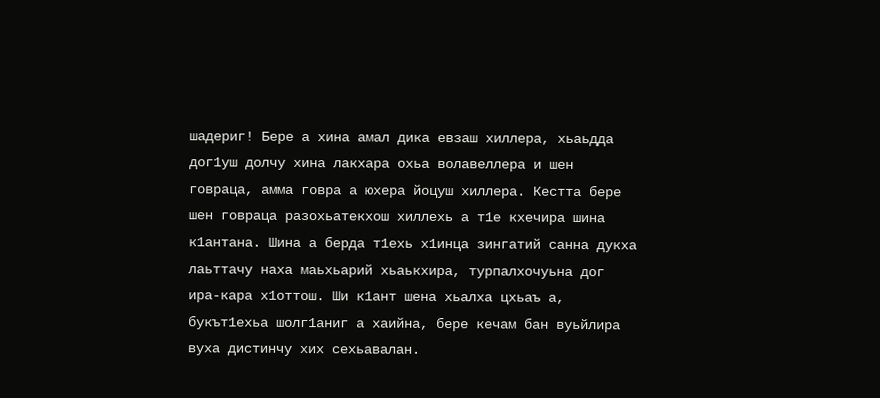шадериг! Бере а хина амал дика евзаш хиллера, хьаьдда дог1уш долчу хина лакхара охьа волавеллера и шен говраца, амма говра а юхера йоцуш хиллера. Кестта бере шен говраца разохьатекхош хиллехь а т1е кхечира шина к1антана. Шина а берда т1ехь х1инца зингатий санна дукха лаьттачу наха маьхьарий хьаькхира, турпалхочуьна дог ира-кара х1оттош. Ши к1ант шена хьалха цхьаъ а, букът1ехьа шолг1аниг а хаийна, бере кечам бан вуьйлира вуха дистинчу хих сехьавалан.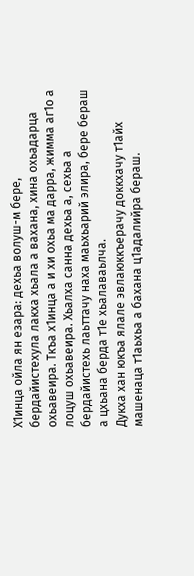Х1инца ойла ян езара: дехьа волуш-м бере, бердайистехула лакха хьала а вахана, хина охьадарца охьавеира. Ткъа х1инца а и хи охьа ма дарра, жимма аг1о а лоцуш охьавеира. Хьалха санна дехьа а, сехьа а бердайистехь лаьттачу наха маьхьарий элира, бере бераш а цхьана берда т1е хьалаваьлча.
Дукха хан юкъа ялале эвлаюккъерачу доккхачу т1айх машенаца т1аьхьа а бахана ц1адалийра бераш.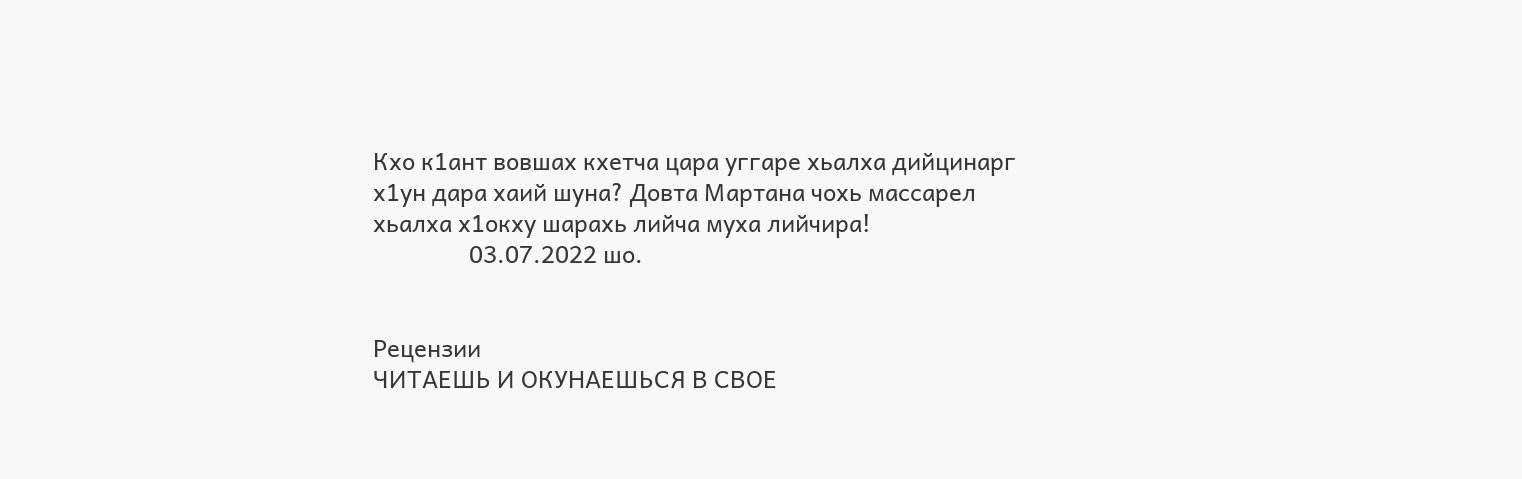Кхо к1ант вовшах кхетча цара уггаре хьалха дийцинарг х1ун дара хаий шуна? Довта Мартана чохь массарел хьалха х1окху шарахь лийча муха лийчира!
                03.07.2022 шо.


Рецензии
ЧИТАЕШЬ И ОКУНАЕШЬСЯ В СВОЕ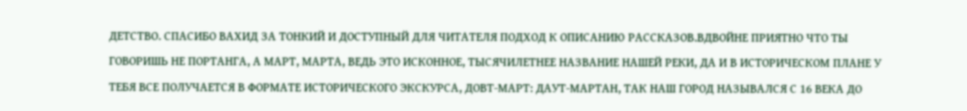ДЕТСТВО. СПАСИБО ВАХИД ЗА ТОНКИЙ И ДОСТУПНЫЙ ДЛЯ ЧИТАТЕЛЯ ПОДХОД К ОПИСАНИЮ РАССКАЗОВ.ВДВОЙНЕ ПРИЯТНО ЧТО ТЫ ГОВОРИШЬ НЕ ПОРТАНГА, А МАРТ, МАРТА, ВЕДЬ ЭТО ИСКОННОЕ, ТЫСЯЧИЛЕТНЕЕ НАЗВАНИЕ НАШЕЙ РЕКИ, ДА И В ИСТОРИЧЕСКОМ ПЛАНЕ У ТЕБЯ ВСЕ ПОЛУЧАЕТСЯ В ФОРМАТЕ ИСТОРИЧЕСКОГО ЭКСКУРСА, ДОВТ-МАРТ: ДАУТ-МАРТАН, ТАК НАШ ГОРОД НАЗЫВАЛСЯ С 16 ВЕКА ДО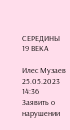СЕРЕДИНЫ 19 ВЕКА

Илес Музаев   25.05.2023 14:36     Заявить о нарушении